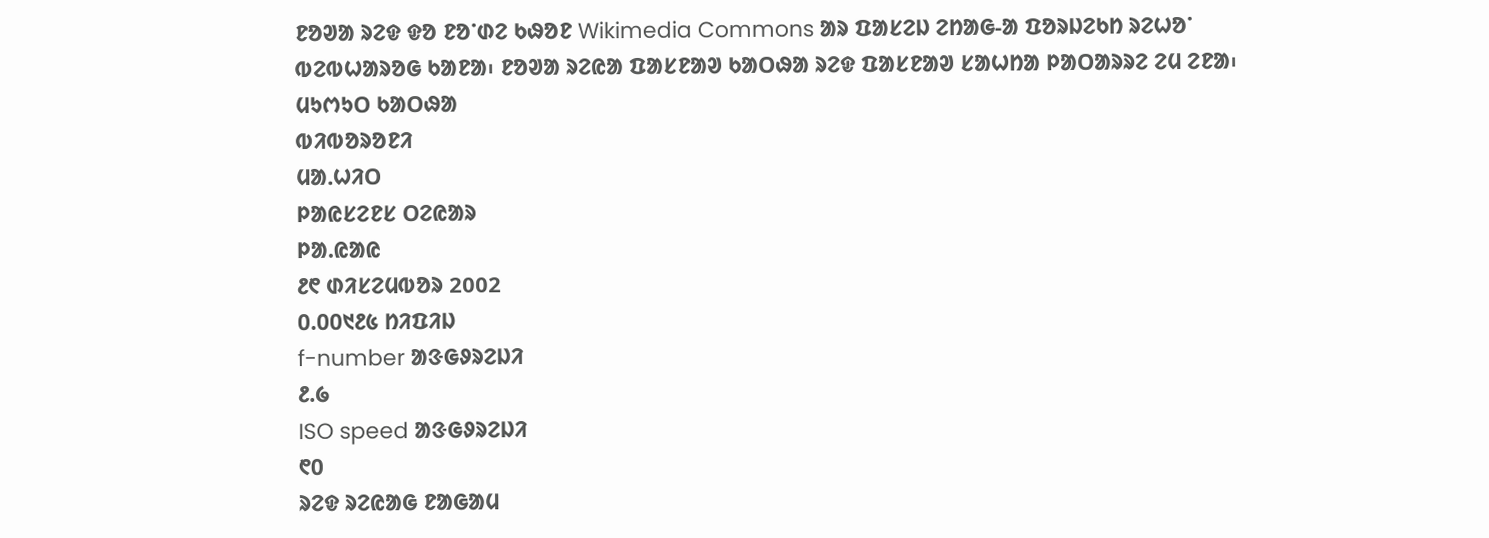ᱱᱚᱣᱟ ᱨᱮᱫ ᱫᱚ ᱱᱚᱸᱰᱮ ᱠᱷᱚᱱ Wikimedia Commons ᱟᱨ ᱯᱟᱥᱮᱡ ᱮᱴᱟᱜ-ᱟ ᱯᱚᱨᱡᱮᱠᱴ ᱨᱮᱦᱚᱸ ᱵᱮᱵᱦᱟᱨᱚᱜ ᱠᱟᱱᱟ᱾ ᱱᱚᱣᱟ ᱨᱮᱭᱟ ᱯᱟᱥᱱᱟᱣ ᱠᱟᱛᱷᱟ ᱨᱮᱫ ᱯᱟᱥᱱᱟᱣ ᱥᱟᱦᱴᱟ ᱞᱟᱛᱟᱨᱨᱮ ᱮᱢ ᱮᱱᱟ᱾
ᱢᱩᱬᱩᱛ ᱠᱟᱛᱷᱟ
ᱵᱤᱵᱚᱨᱚᱱᱤ
ᱢᱟᱹᱦᱤᱛ
ᱞᱟᱭᱥᱮᱱᱥ ᱛᱮᱭᱟᱨ
ᱞᱟ.ᱭᱟᱭ
᱒᱖ ᱰᱤᱥᱮᱢᱵᱚᱨ 2002
᱐.᱐᱐᱑᱒᱕ ᱴᱤᱯᱤᱡ
f-number ᱟᱝᱜᱽᱨᱮᱡᱤ
᱒.᱙
ISO speed ᱟᱝᱜᱽᱨᱮᱡᱤ
᱖᱐
ᱨᱮᱫ ᱨᱮᱭᱟᱜ ᱱᱟᱜᱟᱢ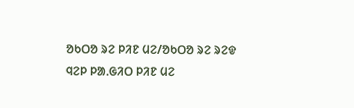ᱚᱠᱛᱚ ᱨᱮ ᱞᱤᱱ ᱢᱮ/ᱚᱠᱛᱚ ᱨᱮ ᱨᱮᱫ ᱧᱮᱞ ᱞᱟᱹᱜᱤᱛ ᱞᱤᱱ ᱢᱮ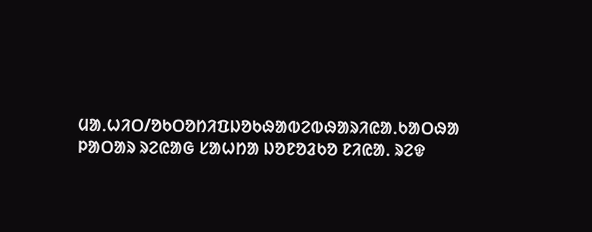ᱢᱟᱹᱦᱤᱛ/ᱚᱠᱛᱚᱴᱤᱯᱡᱚᱠᱷᱟᱵᱮᱵᱷᱟᱨᱤᱭᱟᱹᱠᱟᱛᱷᱟ
ᱞᱟᱛᱟᱨ ᱨᱮᱭᱟᱜ ᱥᱟᱦᱴᱟ ᱡᱚᱱᱚᱲᱠᱚ ᱱᱤᱭᱟᱹ ᱨᱮᱫ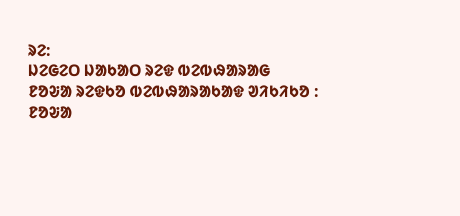ᱨᱮ:
ᱡᱮᱜᱮᱛ ᱡᱟᱠᱟᱛ ᱨᱮᱫ ᱵᱮᱵᱷᱟᱨᱟᱜ
ᱱᱚᱶᱟ ᱨᱮᱫᱠᱚ ᱵᱮᱵᱷᱟᱨᱟᱠᱟᱫ ᱣᱤᱠᱤᱠᱚ :
ᱱᱚᱶᱟ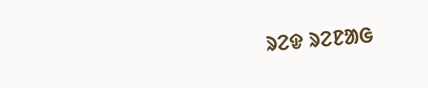ᱨᱮᱫ ᱨᱮᱱᱟᱜ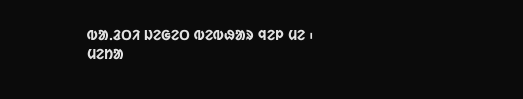ᱵᱟᱹᱲᱛᱤ ᱡᱮᱜᱮᱛ ᱵᱮᱵᱷᱟᱨ ᱧᱮᱞ ᱢᱮ ᱾
ᱢᱮᱴᱟ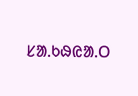ᱥᱟᱹᱠᱷᱭᱟᱹᱛ